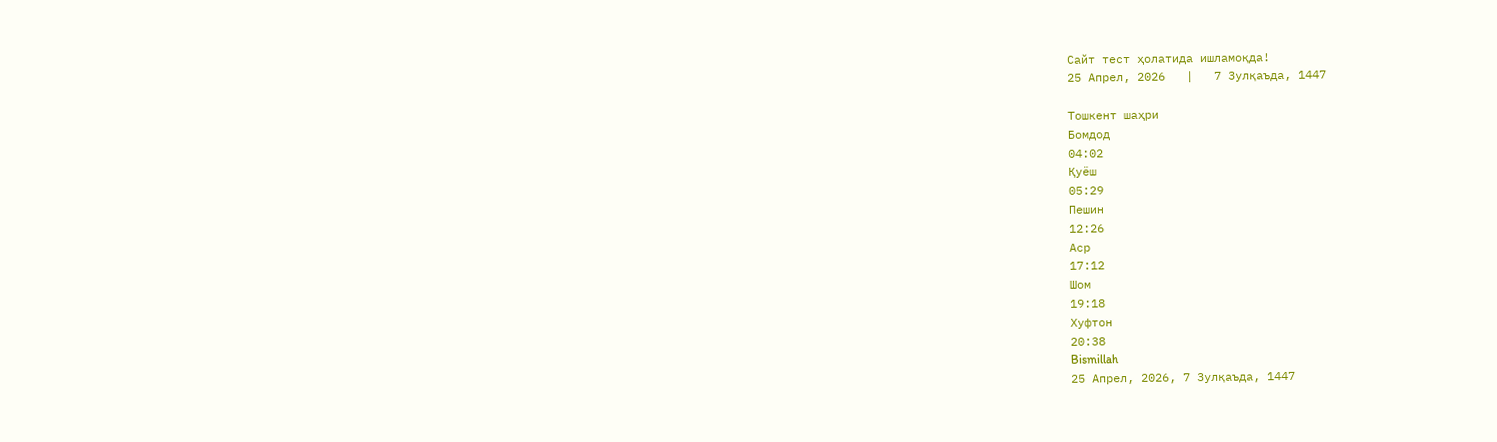Сайт тест ҳолатида ишламоқда!
25 Апрел, 2026   |   7 Зулқаъда, 1447

Тошкент шаҳри
Бомдод
04:02
Қуёш
05:29
Пешин
12:26
Аср
17:12
Шом
19:18
Хуфтон
20:38
Bismillah
25 Апрел, 2026, 7 Зулқаъда, 1447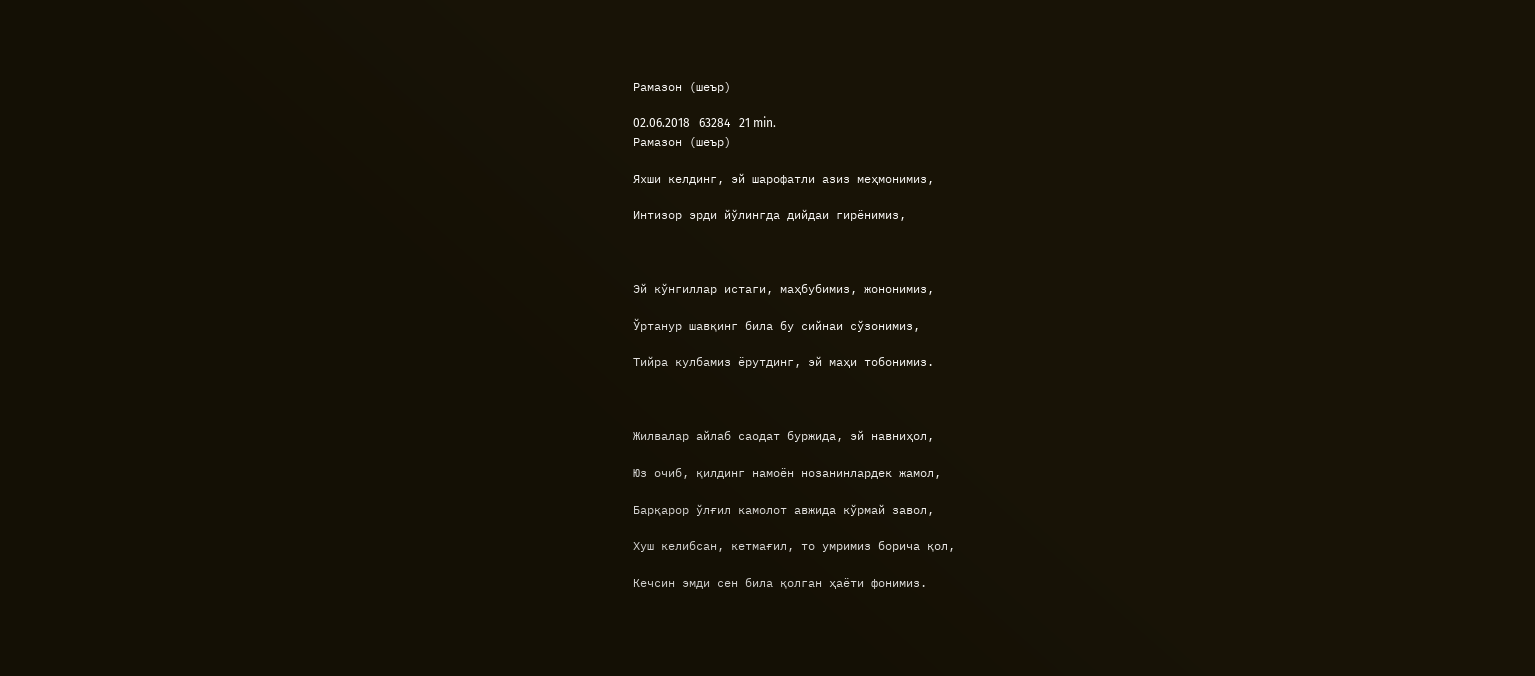Рамазон (шеър)

02.06.2018   63284   21 min.
Рамазон (шеър)

Яхши келдинг, эй шарофатли азиз меҳмонимиз,

Интизор эрди йўлингда дийдаи гирёнимиз,



Эй кўнгиллар истаги, маҳбубимиз, жононимиз,

Ўртанур шавқинг била бу сийнаи сўзонимиз,

Тийра кулбамиз ёрутдинг, эй маҳи тобонимиз.



Жилвалар айлаб саодат буржида, эй навниҳол,

Юз очиб, қилдинг намоён нозанинлардек жамол,

Барқарор ўлғил камолот авжида кўрмай завол,

Хуш келибсан, кетмағил, то умримиз борича қол,

Кечсин эмди сен била қолган ҳаёти фонимиз.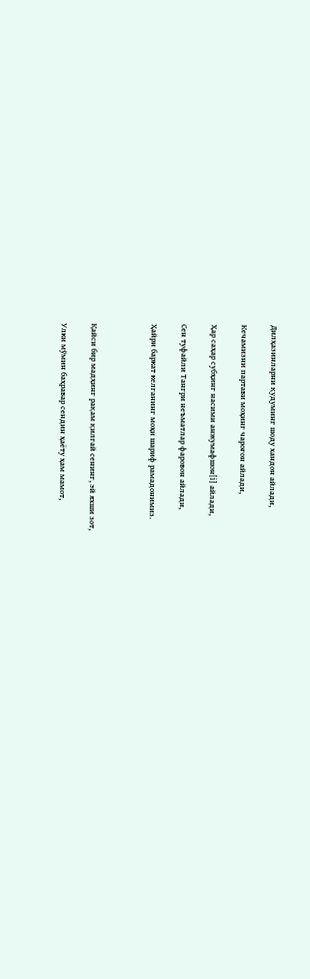Дилҳазинларни қудуминг шоду хандон айлади,

Кечамизни партави моҳинг чароғон айлади,

Ҳар саҳар субҳинг насими анжумафшон[i] айлади,

Сен туфайли Тангри неъматлар фаровон айлади,

Ҳайри баркат келганинг моҳи шариф рамадонимиз.



Қайси бир мадҳинг рақам қилгай сенинг, эй яхши зот,

Улки мўмин баҳравар сендин ҳаёту ҳам мамот,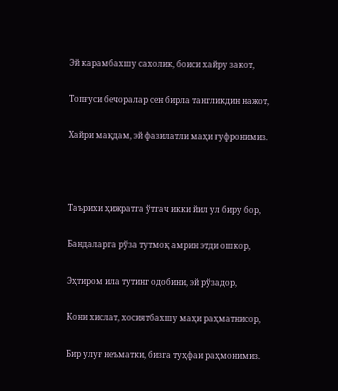Эй карамбахшу сахолик, боиси хайру закот,

Топғуси бечоралар сен бирла тангликдин нажот,

Хайри мақдам, эй фазилатли маҳи ғуфронимиз.



Таърихи ҳижратга ўтгач икки йил ул биру бор,

Бандаларга рўза тутмоқ амрин этди ошкор,

Эҳтиром ила тутинг одобини, эй рўзадор,

Кони хислат, хосиятбахшу маҳи раҳматнисор,

Бир улуғ неъматки, бизга туҳфаи раҳмонимиз.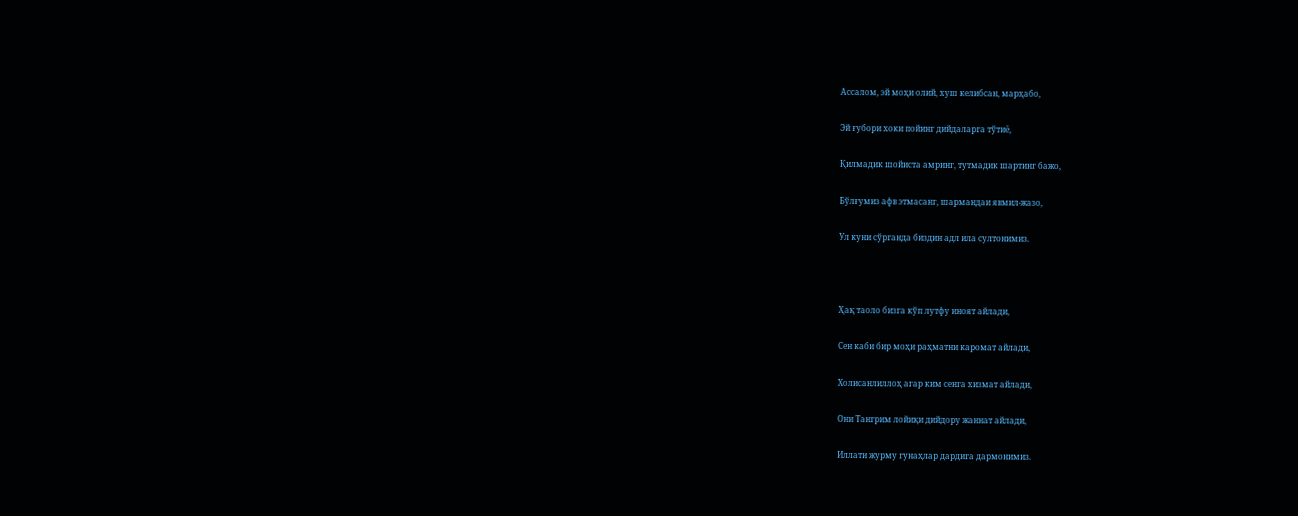Ассалом, эй моҳи олий, хуш келибсан, марҳабо,

Эй ғубори хоки пойинг дийдаларга тўтиё,

Қилмадик шойиста амринг, тутмадик шартинг бажо,

Бўлғумиз афв этмасанг, шармандаи явмил-жазо,

Ул куни сўрганда биздин адл ила султонимиз.



Ҳақ таоло бизга кўп лутфу иноят айлади,

Сен каби бир моҳи раҳматни каромат айлади,

Холисанлиллоҳ агар ким сенга хизмат айлади,

Они Тангрим лойиқи дийдору жаннат айлади,

Иллати журму гунаҳлар дардига дармонимиз.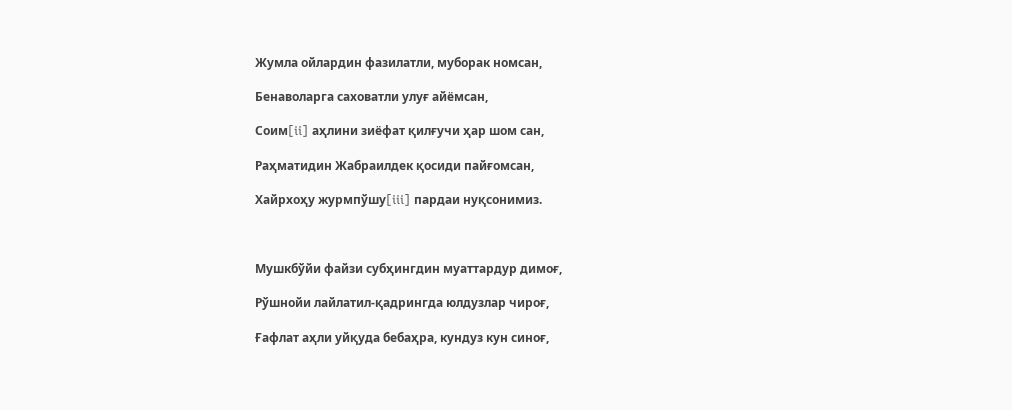Жумла ойлардин фазилатли, муборак номсан,

Бенаволарга саховатли улуғ айёмсан,

Соим[ii] аҳлини зиёфат қилғучи ҳар шом сан,

Раҳматидин Жабраилдек қосиди пайғомсан,

Хайрхоҳу журмпўшу[iii] пардаи нуқсонимиз.



Мушкбўйи файзи субҳингдин муаттардур димоғ,

Рўшнойи лайлатил-қадрингда юлдузлар чироғ,

Ғафлат аҳли уйқуда бебаҳра, кундуз кун синоғ,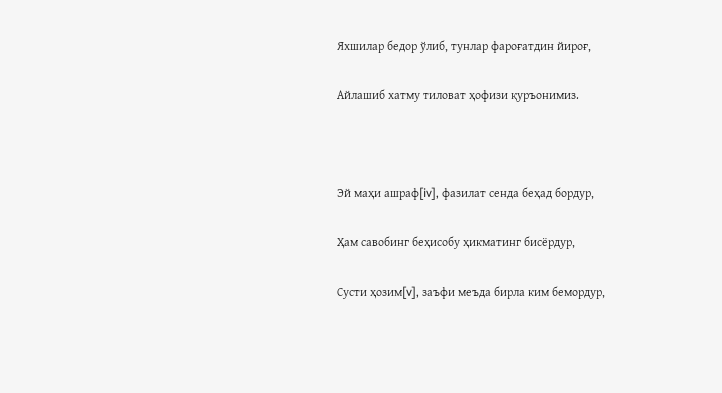Яхшилар бедор ўлиб, тунлар фароғатдин йироғ,

Айлашиб хатму тиловат ҳофизи қуръонимиз.



Эй маҳи ашраф[iv], фазилат сенда беҳад бордур,

Ҳам савобинг беҳисобу ҳикматинг бисёрдур,

Сусти ҳозим[v], заъфи меъда бирла ким бемордур,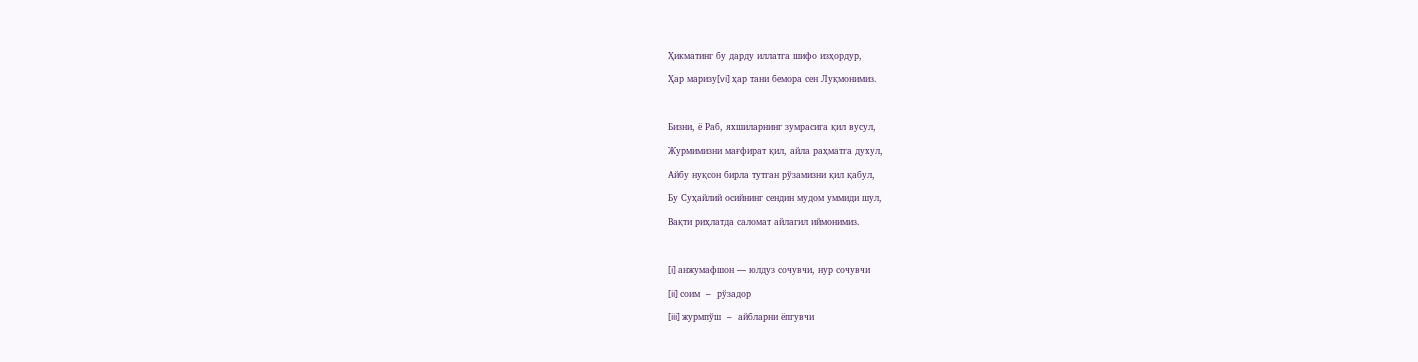Ҳикматинг бу дарду иллатга шифо изҳордур,

Ҳар маризу[vi] ҳар тани бемора сен Луқмонимиз.



Бизни, ё Раб, яхшиларнинг зумрасига қил вусул,

Журмимизни мағфират қил, айла раҳматга духул,

Айбу нуқсон бирла тутган рўзамизни қил қабул,

Бу Суҳайлий осийнинг сендин мудом уммиди шул,

Вақти риҳлатда саломат айлагил иймонимиз.



[i] анжумафшон — юлдуз сочувчи, нур сочувчи

[ii] соим  –  рўзадор

[iii] журмпўш  –  айбларни ёпгувчи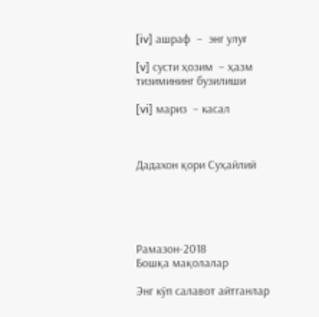[iv] ашраф  –  энг улуғ

[v] сусти ҳозим  – ҳазм тизимининг бузилиши

[vi] мариз  – касал



Дадахон қори Суҳайлий





Рамазон-2018
Бошқа мақолалар

Энг кўп салавот айтганлар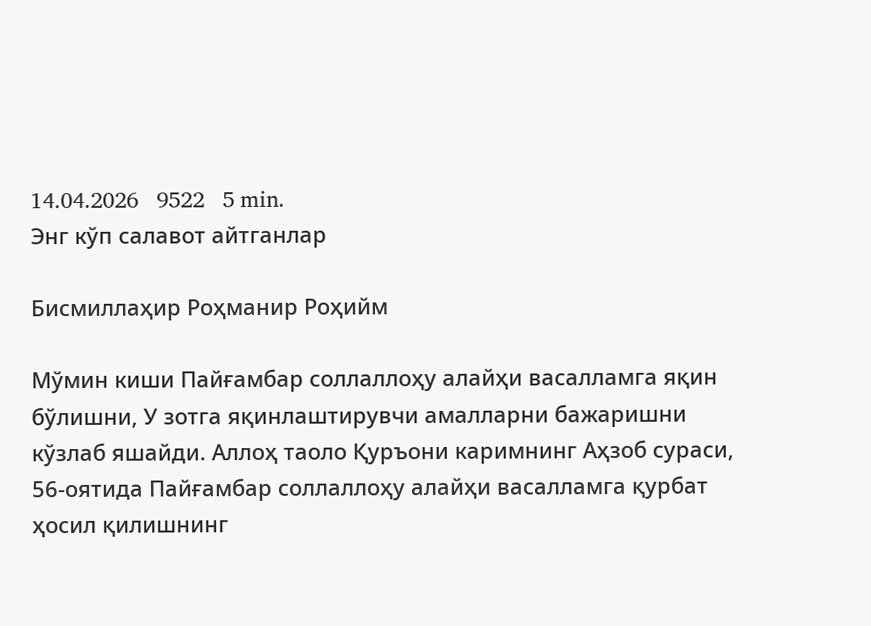14.04.2026   9522   5 min.
Энг кўп салавот айтганлар

Бисмиллаҳир Роҳманир Роҳийм

Мўмин киши Пайғамбар соллаллоҳу алайҳи васалламга яқин бўлишни, У зотга яқинлаштирувчи амалларни бажаришни кўзлаб яшайди. Аллоҳ таоло Қуръони каримнинг Аҳзоб сураси, 56-оятида Пайғамбар соллаллоҳу алайҳи васалламга қурбат ҳосил қилишнинг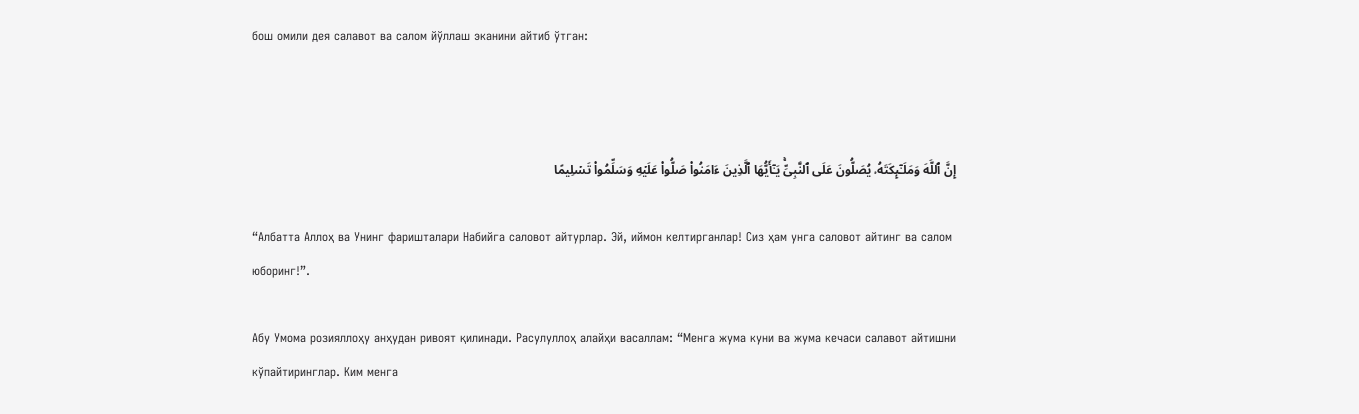бош омили дея салавот ва салом йўллаш эканини айтиб ўтган:



إِنَّ ٱللَّهَ وَمَلَـٰۤىِٕكَتَهُۥ یُصَلُّونَ عَلَى ٱلنَّبِیِّۚ یَـٰۤأَیُّهَا ٱلَّذِینَ ءَامَنُوا۟ صَلُّوا۟ عَلَیۡهِ وَسَلِّمُوا۟ تَسۡلِیمًا

“Албатта Аллоҳ ва Унинг фаришталари Набийга саловот айтурлар. Эй, иймон келтирганлар! Сиз ҳам унга саловот айтинг ва салом юборинг!”.

Абу Умома розияллоҳу анҳудан ривоят қилинади. Расулуллоҳ алайҳи васаллам: “Менга жума куни ва жума кечаси салавот айтишни кўпайтиринглар. Ким менга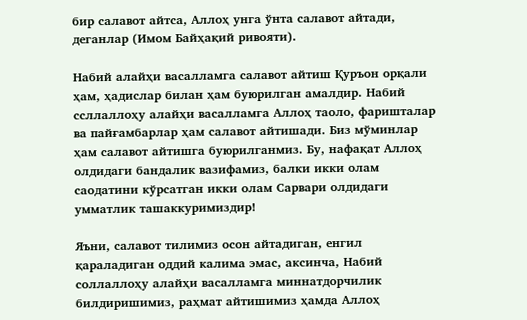бир салавот айтса, Аллоҳ унга ўнта салавот айтади, деганлар (Имом Байҳақий ривояти).

Набий алайҳи васалламга салавот айтиш Қуръон орқали ҳам, ҳадислар билан ҳам буюрилган амалдир. Набий ссллаллоҳу алайҳи васалламга Аллоҳ таоло, фаришталар ва пайғамбарлар ҳам салавот айтишади. Биз мўминлар ҳам салавот айтишга буюрилганмиз. Бу, нафақат Аллоҳ олдидаги бандалик вазифамиз, балки икки олам саодатини кўрсатган икки олам Сарвари олдидаги умматлик ташаккуримиздир!

Яъни, салавот тилимиз осон айтадиган, енгил қараладиган оддий калима эмас, аксинча, Набий соллаллоҳу алайҳи васалламга миннатдорчилик билдиришимиз, раҳмат айтишимиз ҳамда Аллоҳ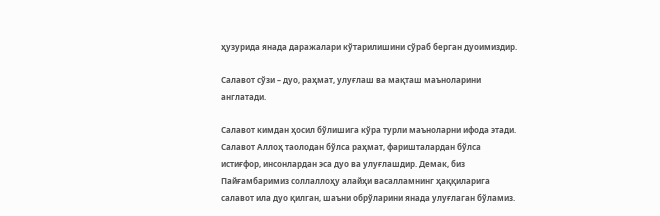ҳузурида янада даражалари кўтарилишини сўраб берган дуоимиздир.

Салавот сўзи – дуо, раҳмат, улуғлаш ва мақташ маъноларини англатади.

Салавот кимдан ҳосил бўлишига кўра турли маъноларни ифода этади. Салавот Аллоҳ таолодан бўлса раҳмат, фаришталардан бўлса истиғфор, инсонлардан эса дуо ва улуғлашдир. Демак, биз Пайғамбаримиз соллаллоҳу алайҳи васалламнинг ҳаққиларига салавот ила дуо қилган, шаъни обрўларини янада улуғлаган бўламиз.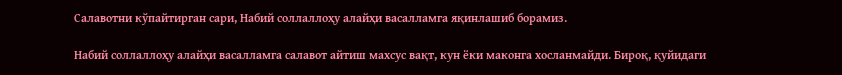Салавотни кўпайтирган сари, Набий соллаллоҳу алайҳи васалламга яқинлашиб борамиз.

Набий соллаллоҳу алайҳи васалламга салавот айтиш махсус вақт, кун ёки маконга хосланмайди. Бироқ, қуйидаги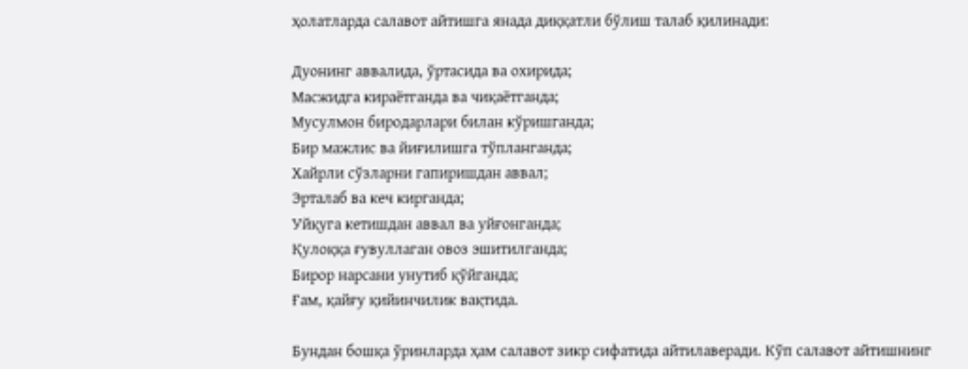ҳолатларда салавот айтишга янада диққатли бўлиш талаб қилинади:

Дуонинг аввалида, ўртасида ва охирида;
Масжидга кираётганда ва чиқаётганда;
Мусулмон биродарлари билан кўришганда;
Бир мажлис ва йиғилишга тўпланганда;
Хайрли сўзларни гапиришдан аввал;
Эрталаб ва кеч кирганда;
Уйқуга кетишдан аввал ва уйғонганда;
Қулоққа ғувуллаган овоз эшитилганда;
Бирор нарсани унутиб қўйганда;
Ғам, қайғу қийинчилик вақтида.

Бундан бошқа ўринларда ҳам салавот зикр сифатида айтилаверади. Кўп салавот айтишнинг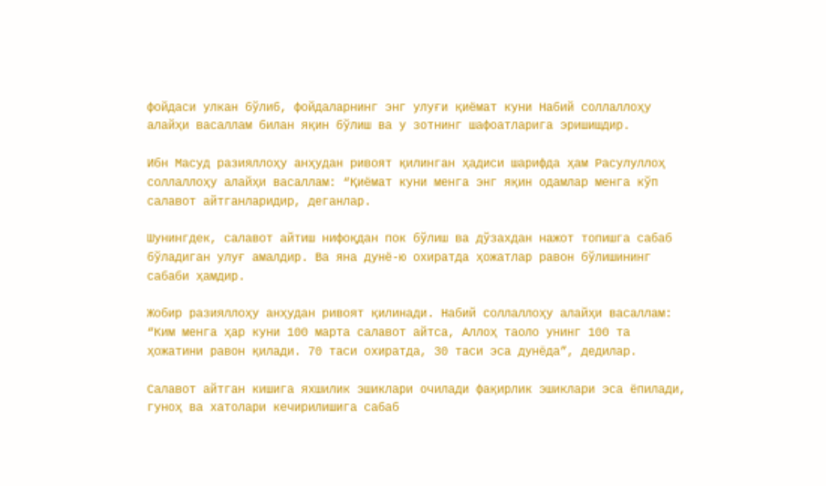фойдаси улкан бўлиб, фойдаларнинг энг улуғи қиёмат куни Набий соллаллоҳу алайҳи васаллам билан яқин бўлиш ва у зотнинг шафоатларига эришишдир.

Ибн Масуд разияллоҳу анҳудан ривоят қилинган ҳадиси шарифда ҳам Расулуллоҳ соллаллоҳу алайҳи васаллам: “Қиёмат куни менга энг яқин одамлар менга кўп салавот айтганларидир, деганлар.

Шунингдек, салавот айтиш нифоқдан пок бўлиш ва дўзахдан нажот топишга сабаб бўладиган улуғ амалдир. Ва яна дунё-ю охиратда ҳожатлар равон бўлишининг сабаби ҳамдир.

Жобир разияллоҳу анҳудан ривоят қилинади. Набий соллаллоҳу алайҳи васаллам: “Ким менга ҳар куни 100 марта салавот айтса, Аллоҳ таоло унинг 100 та ҳожатини равон қилади. 70 таси охиратда, 30 таси эса дунёда”, дедилар.

Салавот айтган кишига яхшилик эшиклари очилади фақирлик эшиклари эса ёпилади, гуноҳ ва хатолари кечирилишига сабаб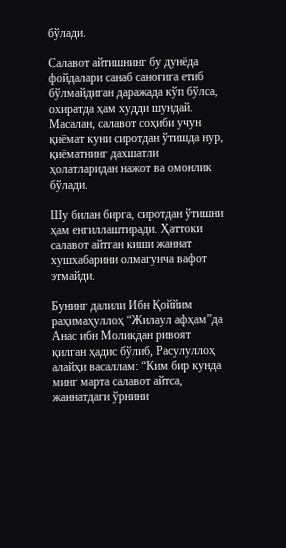бўлади.

Салавот айтишнинг бу дунёда фойдалари санаб саноғига етиб бўлмайдиган даражада кўп бўлса, охиратда ҳам худди шундай. Масалан, салавот соҳиби учун қиёмат куни сиротдан ўтишда нур, қиёматнинг дахшатли ҳолатларидан нажот ва омонлик бўлади.

Шу билан бирга, сиротдан ўтишни ҳам енгиллаштиради. Ҳаттоки салавот айтган киши жаннат хушхабарини олмагунча вафот этмайди.

Бунинг далили Ибн Қоййим раҳимаҳуллоҳ “Жилаул афҳам”да Анас ибн Моликдан ривоят қилган ҳадис бўлиб, Расулуллоҳ алайҳи васаллам: “Ким бир кунда минг марта салавот айтса, жаннатдаги ўрнини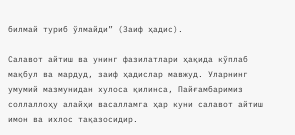билмай туриб ўлмайди” (Заиф ҳадис).

Салавот айтиш ва унинг фазилатлари ҳақида кўплаб мақбул ва мардуд, заиф ҳадислар мавжуд. Уларнинг умумий мазмунидан хулоса қилинса, Пайғамбаримиз соллаллоҳу алайҳи васалламга ҳар куни салавот айтиш имон ва ихлос тақазосидир.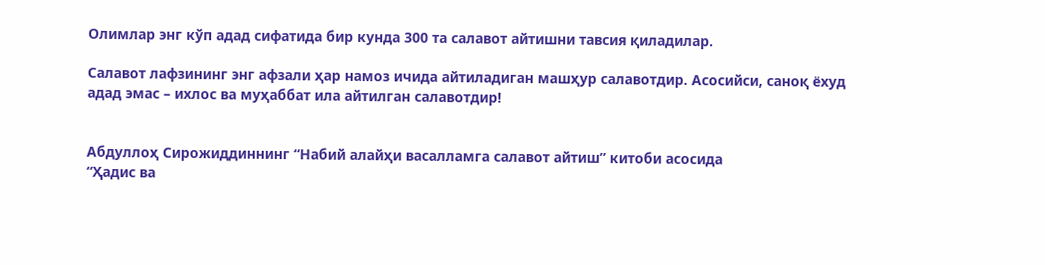Олимлар энг кўп адад сифатида бир кунда 300 та салавот айтишни тавсия қиладилар.

Салавот лафзининг энг афзали ҳар намоз ичида айтиладиган машҳур салавотдир. Асосийси, саноқ ёхуд адад эмас – ихлос ва муҳаббат ила айтилган салавотдир!


Абдуллоҳ Сирожиддиннинг “Набий алайҳи васалламга салавот айтиш” китоби асосида
“Ҳадис ва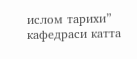ислом тарихи” кафедраси катта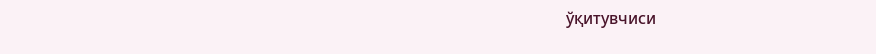ўқитувчиси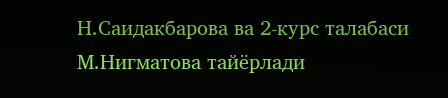Н.Саидакбарова ва 2-курс талабаси М.Нигматова тайёрлади